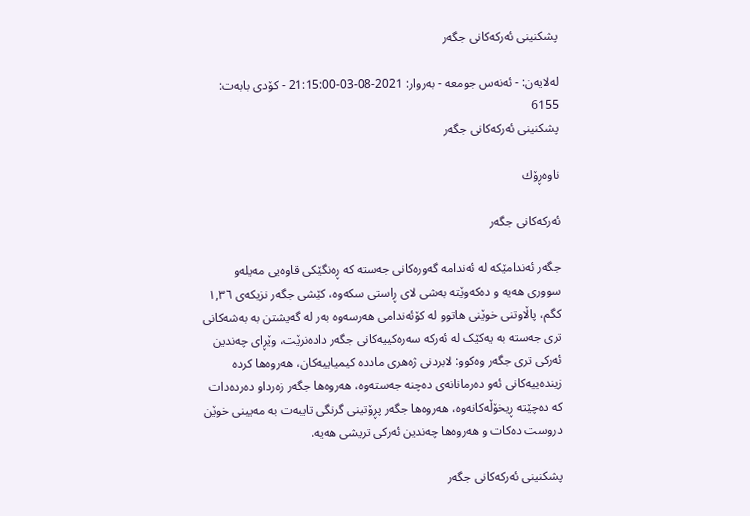پشکنینی ئەرکەکانی جگەر

له‌لایه‌ن: - ئەنەس جومعە - به‌روار: 2021-08-03-21:15:00 - کۆدی بابەت: 6155
پشکنینی ئەرکەکانی جگەر

ناوه‌ڕۆك

ئەرکەکانی جگەر

جگەر ئەندامێکە لە ئەندامە گەورەکانی جەستە کە ڕەنگێکی قاوەیی مەیلەو سووری هەیە و دەکەوێتە بەشی لای ڕاستی سکەوە، کێشی جگەر نزیکەی ١,٣٦ کگم، پاڵاوتنی خوێنی هاتوو لە کۆئەندامی هەرسەوە بەر لە گەیشتن بە بەشەکانی تری جەستە بە یەکێک لە ئەرکە سەرەکییەکانی جگەر دادەنرێت، وێڕای چەندین ئەرکی تری جگەر وەکوو: لابردنی ژەهری ماددە کیمیاییەکان، هەروەها کردە زیندەییەکانی ئەو دەرمانانەی دەچنە جەستەوە، هەروەها جگەر زەرداو دەردەدات کە دەچێتە ڕیخۆڵەکانەوە، هەروەها جگەر پڕۆتینی گرنگی تایبەت بە مەیینی خوێن دروست دەکات و هەروەها چەندین ئەرکی تریشی هەیە.

پشکنینی ئەرکەکانی جگەر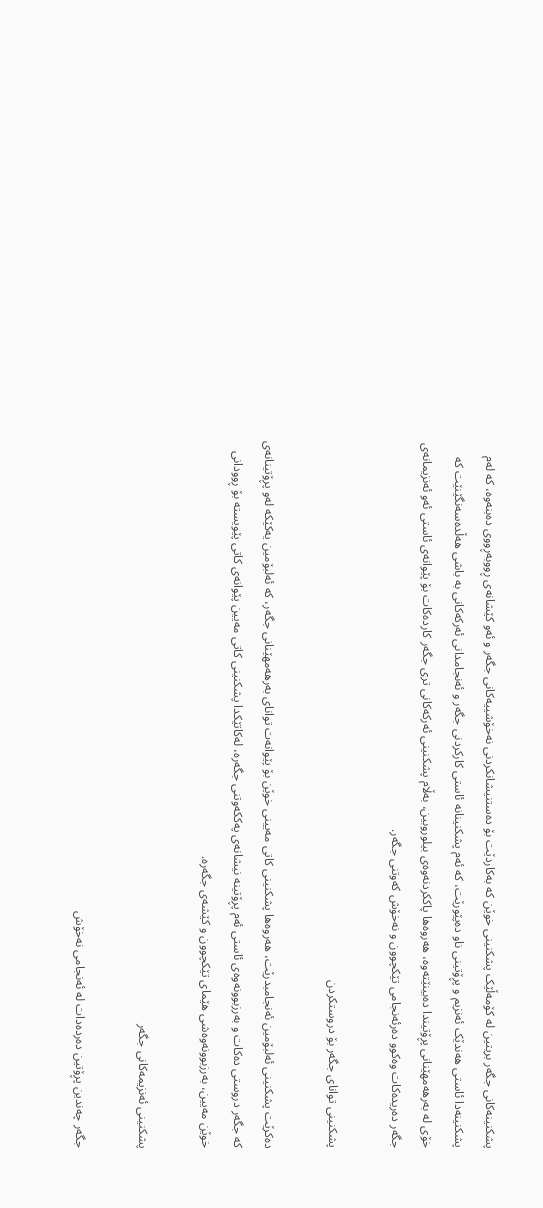پشکنینەکانی جگەر بریتین لە کۆمەڵێک پشکنینی خوێن کە بەکاردێت بۆ دەستنیشانکردنی نەخۆشییەکانی جگەر و ئەو کێشانەی ڕووبەڕووی دەبنەوە، کە لەم پشکنینەدا ئاستی هەندێک ئەنزیم و پڕۆتینی ناو دەپێورێت، کە ئەم پشکنینانە ئاستی کارکردنی جگەر و ئەنجامدانی ئەرکەکانی بە باشی هەڵدەسەنگێنێت کە خۆی لە بەرهەمهێنانی پڕۆتیندا دەبینێتەوە، هەروەها پاککردنەوەی بیلوروبین، بەڵام پشکنینی ئەرکەکانی تری جگەر کاردەکات بۆ پێوانەی ئاستی ئەو ئەنزیمانەی جگەر دەریدەکات وەکوو دەرئەنجامی تێکچوون و نەخۆش کەوتنی جگەر.

پشکنینی توانای جگەر بۆ دروستکردن

دەکرێت پشکنینی ئەلبۆمین ئەنجامبدرێت، هەروەها پشکنینی کاتی مەیینی خوێن بۆ پێوانەت توانای بەرهەمهێنانی جگەر، کە ئەلبۆمین یەکێکە لەو پڕۆتینانەی کە جگەر دروستی دەکات و بەرزبوونەوەی ئاستی ئەم پڕۆتینە نیشانەی پەککەوتنی جگەرە، لەکاتێکدا پشکنینی کاتی مەیین پێوانەی کاتی پێویستە بۆ ڕوودانی خوێن مەیین، بەرزبوونەوەشی هێمای تێکچوون و کێشەی جگەرە.

پشکنینی ئەنزیمەکانی جگەر

جگەر چەندین پڕۆتین دەردەدات لە ئەنجامی نەخۆش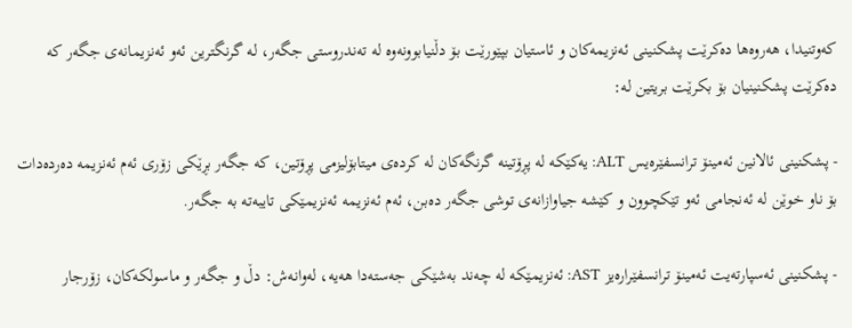کەوتنیدا، هەروەها دەکرێت پشکنینی ئەنزیمەکان و ئاستیان بپێورێت بۆ دڵنیابوونەوە لە تەندروستی جگەر، لە گرنگترین ئەو ئەنزیمانەی جگەر کە دەکرێت پشکنینیان بۆ بکرێت بریتین لە:

- پشکنینی ئالانین ئەمینۆ ترانسفێرەیس ALT: یەکێکە لە پڕۆتینە گرنگەکان لە کردەی میتابۆلیزمی پڕۆتین، کە جگەر بڕێکی زۆری ئەم ئەنزیمە دەردەدات بۆ ناو خوێن لە ئەنجامی ئەو تێکچوون و کێشە جیاوازانەی توشی جگەر دەبن، ئەم ئەنزیمە ئەنزیمێکی تایبەتە بە جگەر.

- پشکنینی ئەسپارتەیت ئەمینۆ ترانسفێرارەیز AST: ئەنزیمێکە لە چەند بەشێکی جەستەدا هەیە، لەوانەش: دڵ و جگەر و ماسولکەکان، زۆرجار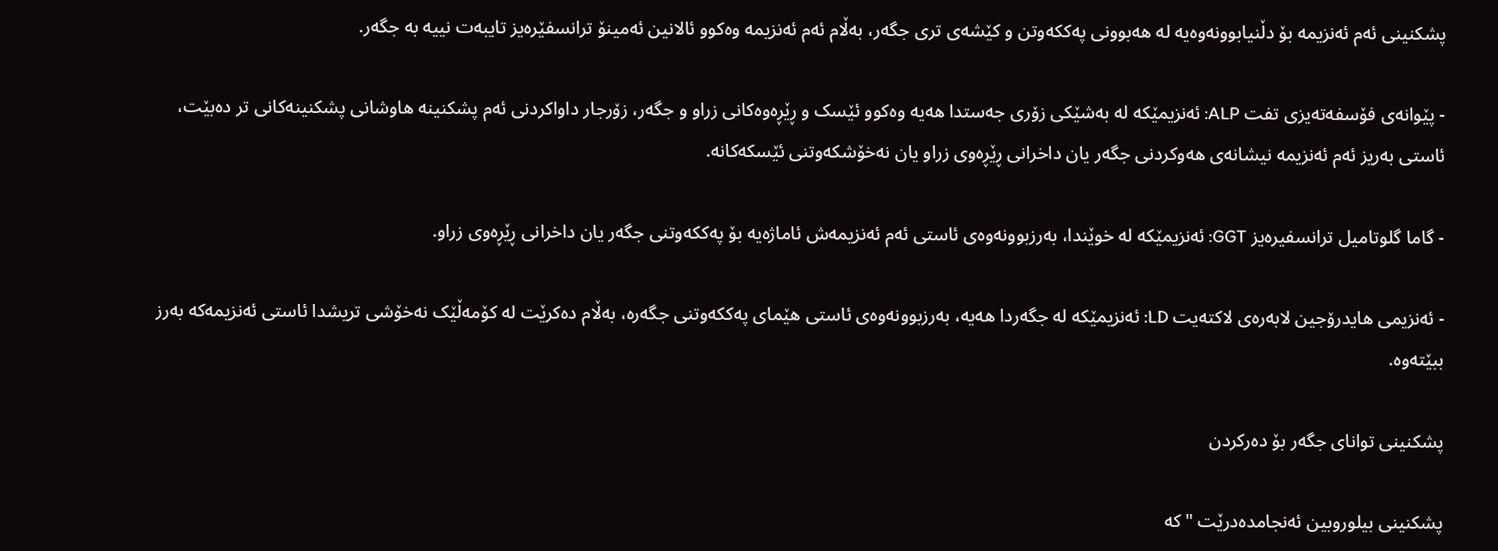پشکنینی ئەم ئەنزیمە بۆ دڵنیابوونەوەیە لە هەبوونی پەککەوتن و کێشەی تری جگەر، بەڵام ئەم ئەنزیمە وەکوو ئالانین ئەمینۆ ترانسفێرەیز تایبەت نییە بە جگەر.

- پێوانەی فۆسفەتەیزی تفت ALP: ئەنزیمێکە لە بەشێکی زۆری جەستدا هەیە وەکوو ئێسک و ڕێڕەوەکانی زراو و جگەر، زۆرجار داواکردنی ئەم پشکنینە هاوشانی پشکنینەکانی تر دەبێت، ئاستی بەریز ئەم ئەنزیمە نیشانەی هەوکردنی جگەر یان داخرانی ڕێڕەوی زراو یان نەخۆشکەوتنی ئێسکەکانە.

- گاما گلوتامیل ترانسفیرەیز GGT: ئەنزیمێکە لە خوێندا، بەرزبوونەوەی ئاستی ئەم ئەنزیمەش ئاماژەیە بۆ پەککەوتنی جگەر یان داخرانی ڕێڕەوی زراو.

- ئەنزیمی هایدرۆجین لابەرەی لاکتەیت LD: ئەنزیمێکە لە جگەردا هەیە، بەرزبوونەوەی ئاستی هێمای پەککەوتنی جگەرە، بەڵام دەکرێت لە کۆمەڵێک نەخۆشی تریشدا ئاستی ئەنزیمەکە بەرز ببێتەوە.

پشکنینی توانای جگەر بۆ دەرکردن

پشکنینی بیلوروبین ئەنجامدەدرێت "کە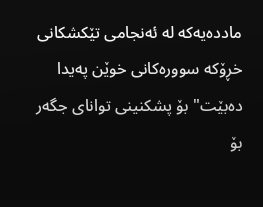ماددەیەکە لە ئەنجامی تێکشکانی خڕۆکە سوورەکانی خوێن پەیدا دەبێت" بۆ پشکنینی توانای جگەر بۆ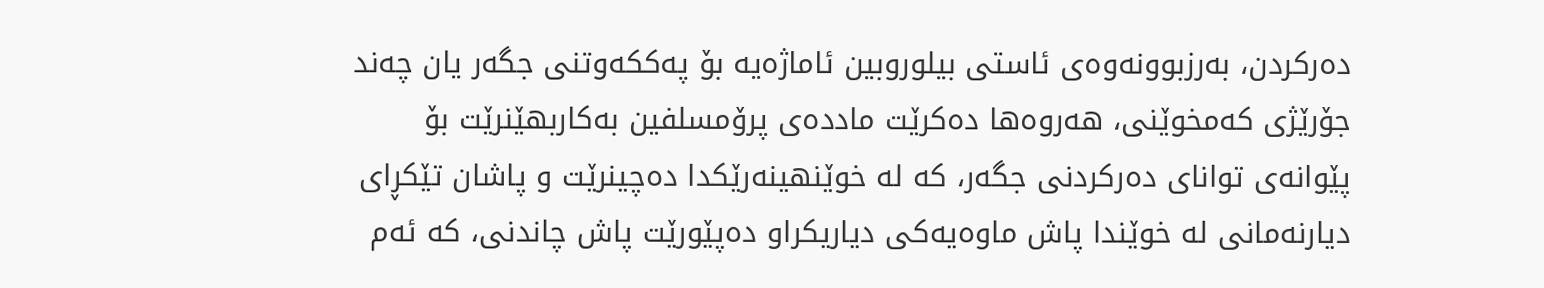دەرکردن، بەرزبوونەوەی ئاستی بیلوروبین ئاماژەیە بۆ پەککەوتنی جگەر یان چەند جۆرێژی کەمخوێنی، هەروەها دەکرێت ماددەی پرۆمسلفین بەکاربهێنرێت بۆ پێوانەی توانای دەرکردنی جگەر، کە لە خوێنهینەرێکدا دەچینرێت و پاشان تێکڕای دیارنەمانی لە خوێندا پاش ماوەیەکی دیاریکراو دەپێورێت پاش چاندنی، کە ئەم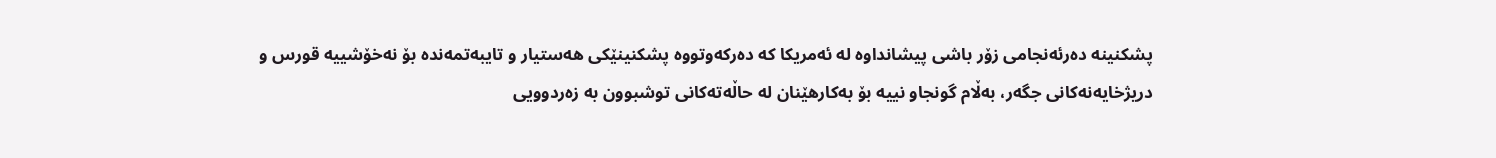پشکنینە دەرئەنجامی زۆر باشی پیشانداوە لە ئەمریکا کە دەرکەوتووە پشکنینێکی هەستیار و تایبەتمەندە بۆ نەخۆشییە قورس و دریژخایەنەکانی جگەر، بەڵام گونجاو نییە بۆ بەکارهێنان لە حاڵەتەکانی توشبوون بە زەردوویی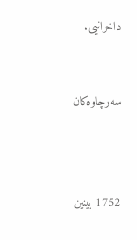داخرانیی.


سەرچاوەکان



1752 بینین